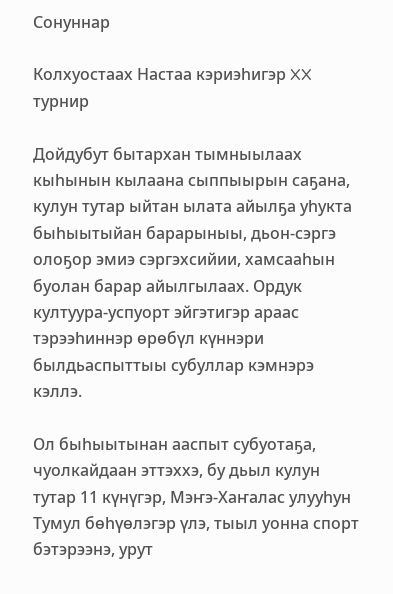Сонуннар

Колхуостаах Настаа кэриэһигэр XX турнир

Дойдубут бытархан тымныылаах кыһынын кылаана сыппыырын саҕана, кулун тутар ыйтан ылата айылҕа уһукта быһыытыйан барарыныы, дьон-сэргэ олоҕор эмиэ сэргэхсийии, хамсааһын буолан барар айылгылаах. Ордук култуура-успуорт эйгэтигэр араас тэрээһиннэр өрөбүл күннэри былдьаспыттыы субуллар кэмнэрэ кэллэ.

Ол быһыытынан ааспыт субуотаҕа, чуолкайдаан эттэххэ, бу дьыл кулун тутар 11 күнүгэр, Мэҥэ-Хаҥалас улууһун Тумул бөһүөлэгэр үлэ, тыыл уонна спорт бэтэрээнэ, урут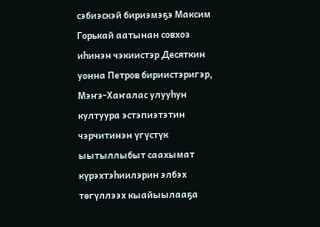сэбиэскэй бириэмэҕэ Максим Горькай аатынан совхоз иһинэн чэкиистэр Десяткин уонна Петров бириистэригэр, Мэҥэ-Хаҥалас улууһун култуура эстэпиэтэтин чэрчитинэн үгүстүк ыытыллыбыт саахымат күрэхтэһиилэрин элбэх төгүллээх кыайыылааҕа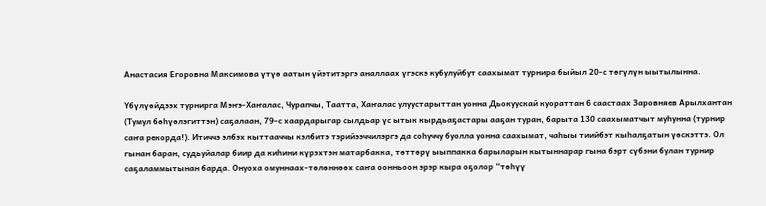Анастасия Егоровна Максимова үтүө аатын үйэтитэргэ аналлаах үгэскэ кубулуйбут саахымат турнира быйыл 20-с төгүлүн ыытылынна.

Үбүлүөйдээх турнирга Мэҥэ-Хаҥалас, Чурапчы, Таатта, Хаҥалас улуустарыттан уонна Дьокуускай куораттан 6 саастаах Заровняев Арылхантан (Тумул бөһүөлэгиттэн) саҕалаан, 79-с хаардарыгар сылдьар үс ытык кырдьаҕастары ааҕан туран, барыта 130 саахыматчыт муһунна (турнир саҥа рекорда!). Итиччэ элбэх кыттааччы кэлбитэ тэрийээччилэргэ да соһуччу буолла уонна саахымат, чаһыы тиийбэт кыһалҕатын үөскэттэ. Ол гынан баран, судьуйалар биир да киһини күрэхтэн матарбакка, төттөрү ыыппакка барыларын кытыннарар гына бэрт сүбэни булан турнир саҕаламмытынан барда. Онуоха омуннаах-төлөннөөх саҥа оонньоон эрэр кыра оҕолор “төһүү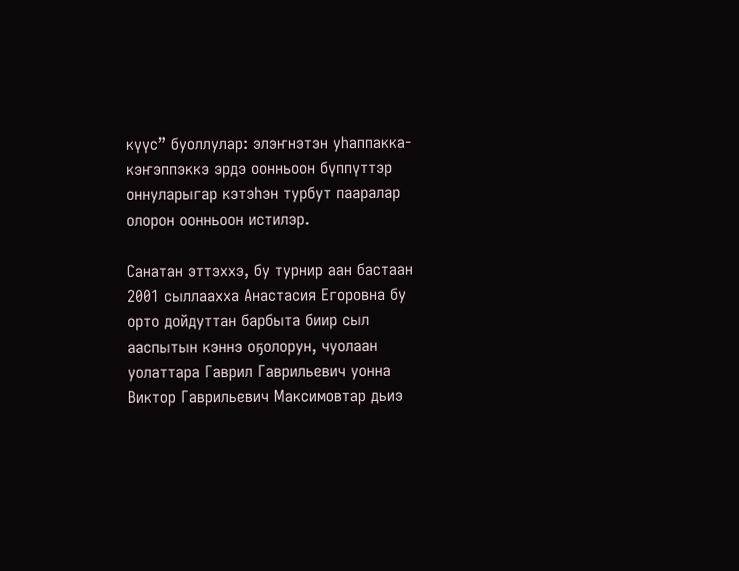күүс” буоллулар: элэҥнэтэн уһаппакка-кэҥэппэккэ эрдэ оонньоон бүппүттэр оннуларыгар кэтэһэн турбут пааралар олорон оонньоон истилэр.

Санатан эттэххэ, бу турнир аан бастаан 2001 сыллаахха Анастасия Егоровна бу орто дойдуттан барбыта биир сыл ааспытын кэннэ оҕолорун, чуолаан уолаттара Гаврил Гаврильевич уонна Виктор Гаврильевич Максимовтар дьиэ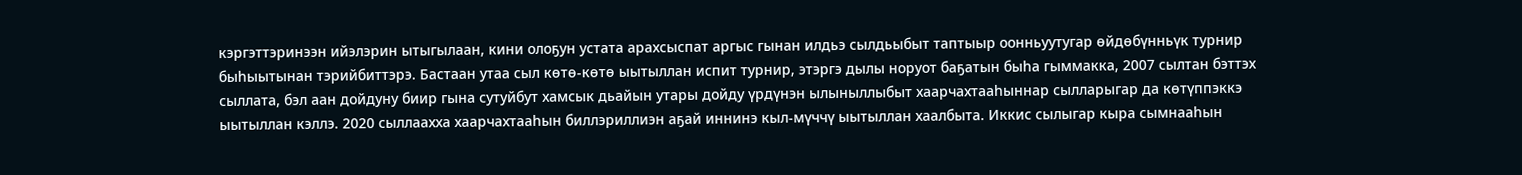кэргэттэринээн ийэлэрин ытыгылаан, кини олоҕун устата арахсыспат аргыс гынан илдьэ сылдьыбыт таптыыр оонньуутугар өйдөбүнньүк турнир быһыытынан тэрийбиттэрэ. Бастаан утаа сыл көтө-көтө ыытыллан испит турнир, этэргэ дылы норуот баҕатын быһа гыммакка, 2007 сылтан бэттэх сыллата, бэл аан дойдуну биир гына сутуйбут хамсык дьайын утары дойду үрдүнэн ылыныллыбыт хаарчахтааһыннар сылларыгар да көтүппэккэ ыытыллан кэллэ. 2020 сыллаахха хаарчахтааһын биллэриллиэн аҕай иннинэ кыл-мүччү ыытыллан хаалбыта. Иккис сылыгар кыра сымнааһын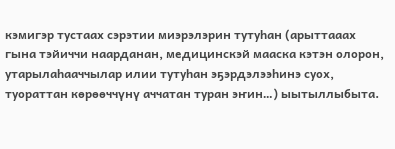кэмигэр тустаах сэрэтии миэрэлэрин тутуһан (арыттааах гына тэйиччи наарданан, медицинскэй мааска кэтэн олорон, утарылаһааччылар илии тутуһан эҕэрдэлээһинэ суох, туораттан көрөөччүнү аччатан туран эҥин…) ыытыллыбыта.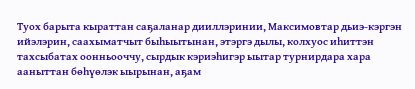Туох барыта кыраттан саҕаланар дииллэринии, Максимовтар дьиэ-кэргэн ийэлэрин, саахыматчыт быһыытынан, этэргэ дылы, колхуос иһиттэн тахсыбатах оонньооччу, сырдык кэриэһигэр ыытар турнирдара хара ааныттан бөһүөлэк ыырынан, аҕам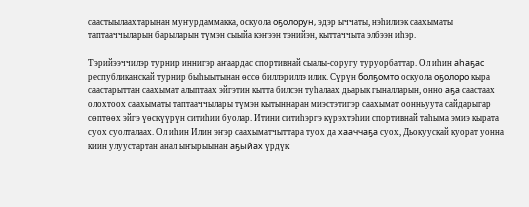саастыылаахтарынан муҥурдаммакка, оскуола оҕолорун, эдэр ыччаты, нэһилиэк саахыматы таптааччыларын барыларын түмэн сыыйа кэҥээн тэнийэн, кыттаччыта элбээн иһэр.

Тэрийээччилэр турнир иннигэр аҥаардас спортивнай сыалы-соругу туруорбаттар. Ол иһин аһаҕас республиканскай турнир быһыытынан өссө биллэриллэ илик. Сүрүн болҕомто оскуола оҕолоро кыра саастарыттан саахымат алыптаах эйгэтин кытта билсэн туһалаах дьарык гыналларын, онно аҕа саастаах олохтоох саахыматы таптааччылары түмэн кытыннаран миэстэтигэр саахымат оонньуута сайдарыгар сөптөөх эйгэ үөскүүрүн ситиһии буолар. Итини ситиһэргэ күрэхтэһии спортивнай таһыма эмиэ кырата суох суолталаах. Ол иһин Илин эҥэр саахыматчыттара туох да хааччаҕа суох, Дьокуускай куорат уонна киин улуустартан анал ыҥырыынан аҕыйах үрдүк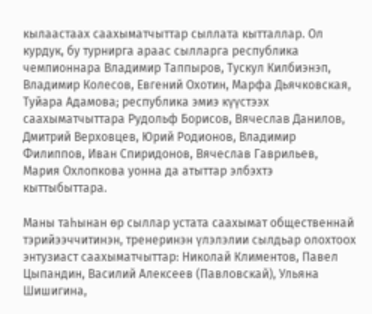кылаастаах саахыматчыттар сыллата кытталлар. Ол курдук, бу турнирга араас сылларга республика чемпионнара Владимир Таппыров, Тускул Килбиэнэп, Владимир Колесов, Евгений Охотин, Марфа Дьячковская, Туйара Адамова; республика эмиэ күүстээх саахыматчыттара Рудольф Борисов, Вячеслав Данилов, Дмитрий Верховцев, Юрий Родионов, Владимир Филиппов, Иван Спиридонов, Вячеслав Гаврильев, Мария Охлопкова уонна да атыттар элбэхтэ кыттыбыттара.

Маны таһынан өр сыллар устата саахымат общественнай тэрийээччитинэн, тренеринэн үлэлэлии сылдьар олохтоох энтузиаст саахыматчыттар: Николай Климентов, Павел Цыпандин, Василий Алексеев (Павловскай), Ульяна Шишигина,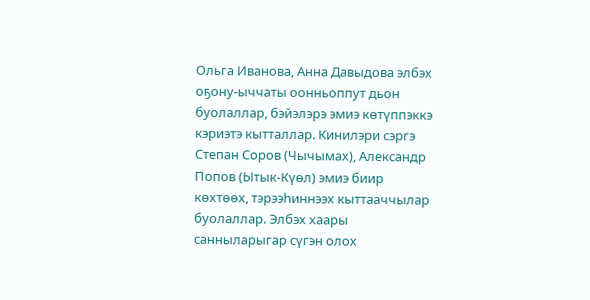Ольга Иванова, Анна Давыдова элбэх оҕону-ыччаты оонньоппут дьон буолаллар, бэйэлэрэ эмиэ көтүппэккэ кэриэтэ кытталлар. Кинилэри сэргэ Степан Соров (Чычымах), Александр Попов (Ытык-Күөл) эмиэ биир көхтөөх, тэрээһиннээх кыттааччылар буолаллар. Элбэх хаары санныларыгар сүгэн олох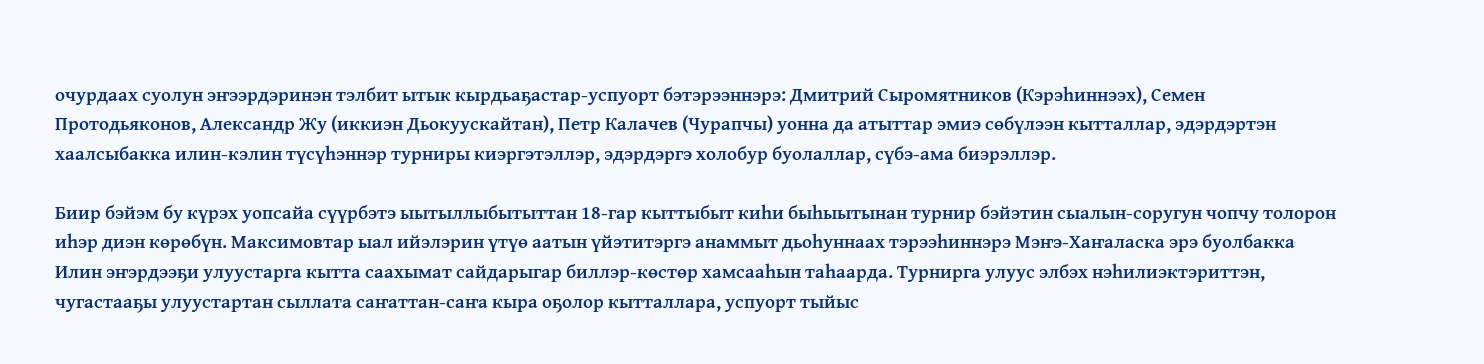очурдаах суолун эҥээрдэринэн тэлбит ытык кырдьаҕастар-успуорт бэтэрээннэрэ: Дмитрий Сыромятников (Кэрэһиннээх), Семен Протодьяконов, Александр Жу (иккиэн Дьокуускайтан), Петр Калачев (Чурапчы) уонна да атыттар эмиэ сөбүлээн кытталлар, эдэрдэртэн хаалсыбакка илин-кэлин түсүһэннэр турниры киэргэтэллэр, эдэрдэргэ холобур буолаллар, сүбэ-ама биэрэллэр.

Биир бэйэм бу күрэх уопсайа сүүрбэтэ ыытыллыбытыттан 18-гар кыттыбыт киһи быһыытынан турнир бэйэтин сыалын-соругун чопчу толорон иһэр диэн көрөбүн. Максимовтар ыал ийэлэрин үтүө аатын үйэтитэргэ анаммыт дьоһуннаах тэрээһиннэрэ Мэҥэ-Хаҥаласка эрэ буолбакка Илин эҥэрдээҕи улуустарга кытта саахымат сайдарыгар биллэр-көстөр хамсааһын таһаарда. Турнирга улуус элбэх нэһилиэктэриттэн, чугастааҕы улуустартан сыллата саҥаттан-саҥа кыра оҕолор кытталлара, успуорт тыйыс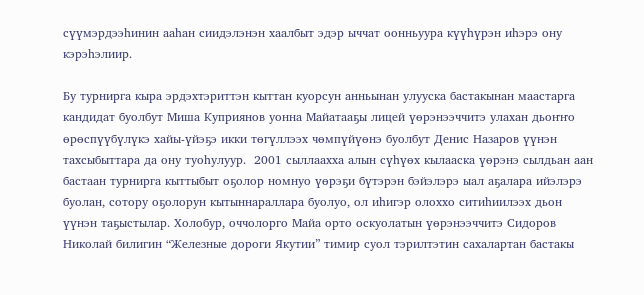сүүмэрдээһинин ааһан сиидэлэнэн хаалбыт эдэр ыччат оонньуура күүһүрэн иһэрэ ону кэрэһэлиир.

Бу турнирга кыра эрдэхтэриттэн кыттан куорсун анньынан улууска бастакынан маастарга кандидат буолбут Миша Куприянов уонна Майатааҕы лицей үөрэнээччитэ улахан дьоҥҥо өрөспүүбүлүкэ хайы-үйэҕэ икки төгүллээх чөмпүйүөнэ буолбут Денис Назаров үүнэн тахсыбыттара да ону туоһулуур.  2001 сыллаахха алын сүһүөх кылааска үөрэнэ сылдьан аан бастаан турнирга кыттыбыт оҕолор номнуо үөрэҕи бүтэрэн бэйэлэрэ ыал аҕалара ийэлэрэ буолан, сотору оҕолорун кытыннараллара буолуо, ол иһигэр олоххо ситиһиилээх дьон үүнэн таҕыстылар. Холобур, оччолорго Майа орто оскуолатын үөрэнээччитэ Сидоров Николай билигин “Железные дороги Якутии” тимир суол тэрилтэтин сахалартан бастакы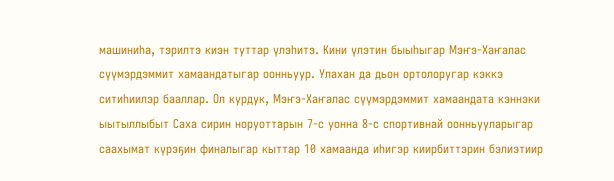машиниһа, тэрилтэ киэн туттар үлэһитэ. Кини үлэтин быыһыгар Мэҥэ-Хаҥалас сүүмэрдэммит хамаандатыгар оонньуур. Улахан да дьон ортолоругар кэккэ ситиһиилэр бааллар. Ол курдук, Мэҥэ-Хаҥалас сүүмэрдэммит хамаандата кэннэки ыытыллыбыт Саха сирин норуоттарын 7-с уонна 8-с спортивнай оонньууларыгар саахымат күрэҕин финалыгар кыттар 10 хамаанда иһигэр киирбиттэрин бэлиэтиир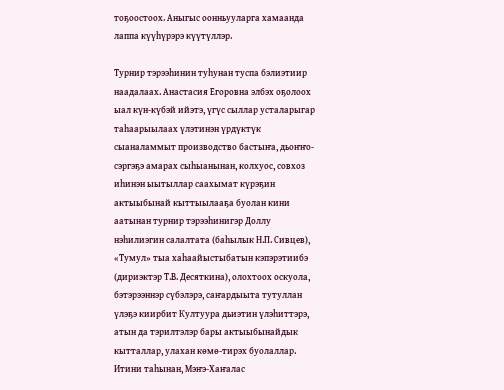тоҕоостоох. Аныгыс оонньууларга хамаанда лаппа күүһүрэрэ күүтүллэр.

Турнир тэрээһинин туһунан туспа бэлиэтиир наадалаах. Анастасия Егоровна элбэх оҕолоох ыал күн-күбэй ийэтэ, үгүс сыллар усталарыгар таһаарыылаах үлэтинэн үрдүктүк сыаналаммыт производство бастыҥа, дьоҥҥо-сэргэҕэ амарах сыһыанынан, колхуос, совхоз иһинэн ыытыллар саахымат күрэҕин актыыбынай кыттыылааҕа буолан кини аатынан турнир тэрээһинигэр Доллу нэһилиэгин салалтата (баһылык Н.П. Сивцев), «Тумул» тыа хаһаайыстыбатын кэпэрэтиибэ (дириэктэр Т.В. Десяткина), олохтоох оскуола, бэтэрээннэр сүбэлэрэ, саҥардыыта тутуллан үлэҕэ киирбит Култуура дьиэтин үлэһиттэрэ, атын да тэрилтэлэр бары актыыбынайдык кытталлар, улахан көмө-тирэх буолаллар. Итини таһынан, Мэҥэ-Хаҥалас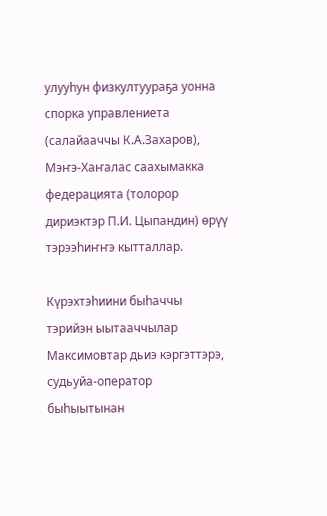улууһун физкултуураҕа уонна спорка управлениета (салайааччы К.А.Захаров), Мэҥэ-Хаҥалас саахымакка федерацията (толорор дириэктэр П.И. Цыпандин) өрүү тэрээһиҥҥэ кытталлар.

Күрэхтэһиини быһаччы тэрийэн ыытааччылар Максимовтар дьиэ кэргэттэрэ, судьуйа-оператор быһыытынан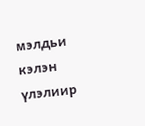мэлдьи кэлэн үлэлиир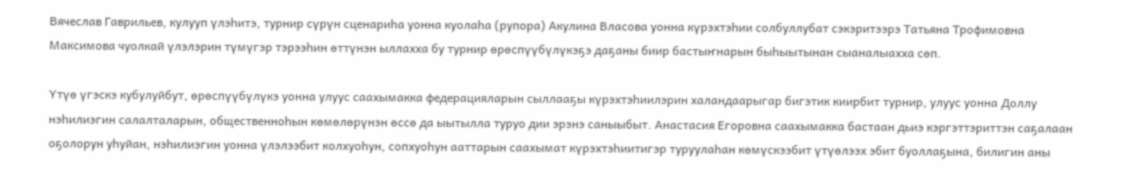Вячеслав Гаврильев, кулууп үлэһитэ, турнир сүрүн сценариһа уонна куолаһа (рупора) Акулина Власова уонна күрэхтэһии солбуллубат сэкэритээрэ Татьяна Трофимовна Максимова чуолкай үлэлэрин түмүгэр тэрээһин өттүнэн ыллахха бу турнир өрөспүүбүлүкэҕэ даҕаны биир бастыҥнарын быһыытынан сыаналыахха сөп.

Үтүө үгэскэ кубулуйбут, өрөспүүбүлүкэ уонна улуус саахымакка федерацияларын сыллааҕы күрэхтэһиилэрин халандаарыгар бигэтик киирбит турнир, улуус уонна Доллу нэһилиэгин салалталарын, общественноһын көмөлөрүнэн өссө да ыытылла туруо дии эрэнэ саныыбыт. Анастасия Егоровна саахымакка бастаан дьиэ кэргэттэриттэн саҕалаан оҕолорун уһуйан, нэһилиэгин уонна үлэлээбит колхуоһун, сопхуоһун ааттарын саахымат күрэхтэһиитигэр туруулаһан көмүскээбит үтүөлээх эбит буоллаҕына, билигин аны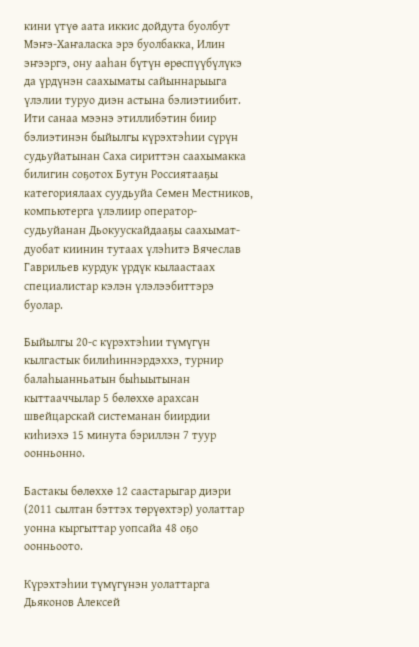кини үтүө аата иккис дойдута буолбут Мэҥэ-Хаҥаласка эрэ буолбакка, Илин эҥээргэ, ону ааһан бүтүн өрөспүүбүлүкэ да үрдүнэн саахыматы сайыннарыыга үлэлии туруо диэн астына бэлиэтиибит. Ити санаа мээнэ этиллибэтин биир бэлиэтинэн быйылгы күрэхтэһии сүрүн судьуйатынан Саха сириттэн саахымакка билигин соҕотох Бутун Россиятааҕы категориялаах суудьуйа Семен Местников, компьютерга үлэлиир оператор-судьуйанан Дьокуускайдааҕы саахымат-дуобат киинин тутаах үлэһитэ Вячеслав Гаврильев курдук үрдүк кылаастаах специалистар кэлэн үлэлээбиттэрэ буолар.

Быйылгы 20-с күрэхтэһии түмүгүн кылгастык билиһиннэрдэххэ, турнир балаһыанньатын быһыытынан кыттааччылар 5 бөлөххө арахсан швейцарскай системанан биирдии киһиэхэ 15 минута бэриллэн 7 туур оонньонно.

Бастакы бөлөххө 12 саастарыгар диэри (2011 сылтан бэттэх төрүөхтэр) уолаттар уонна кыргыттар уопсайа 48 оҕо оонньоото.

Күрэхтэһии түмүгүнэн уолаттарга Дьяконов Алексей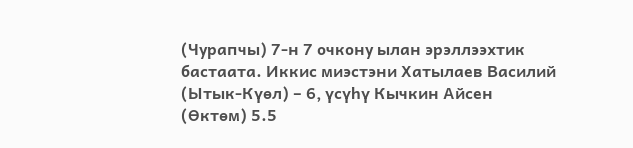(Чурапчы) 7-н 7 очкону ылан эрэллээхтик бастаата. Иккис миэстэни Хатылаев Василий (Ытык-Күөл) – 6, үсүһү Кычкин Айсен (Өктөм) 5.5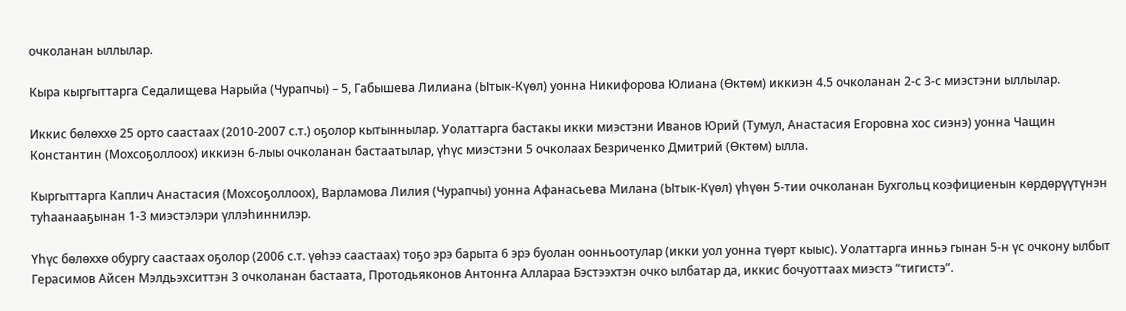очколанан ыллылар.

Кыра кыргыттарга Седалищева Нарыйа (Чурапчы) – 5, Габышева Лилиана (Ытык-Күөл) уонна Никифорова Юлиана (Өктөм) иккиэн 4.5 очколанан 2-с 3-с миэстэни ыллылар.

Иккис бөлөххө 25 орто саастаах (2010-2007 с.т.) оҕолор кытыннылар. Уолаттарга бастакы икки миэстэни Иванов Юрий (Тумул, Анастасия Егоровна хос сиэнэ) уонна Чащин Константин (Мохсоҕоллоох) иккиэн 6-лыы очколанан бастаатылар, үһүс миэстэни 5 очколаах Безриченко Дмитрий (Өктөм) ылла.

Кыргыттарга Каплич Анастасия (Мохсоҕоллоох), Варламова Лилия (Чурапчы) уонна Афанасьева Милана (Ытык-Күөл) үһүөн 5-тии очколанан Бухгольц коэфициенын көрдөрүүтүнэн туһаанааҕынан 1-3 миэстэлэри үллэһиннилэр.

Үһүс бөлөххө обургу саастаах оҕолор (2006 с.т. үөһээ саастаах) тоҕо эрэ барыта 6 эрэ буолан оонньоотулар (икки уол уонна түөрт кыыс). Уолаттарга инньэ гынан 5-н үс очкону ылбыт Герасимов Айсен Мэлдьэхситтэн 3 очколанан бастаата, Протодьяконов Антонҥа Аллараа Бэстээхтэн очко ылбатар да, иккис бочуоттаах миэстэ “тигистэ”.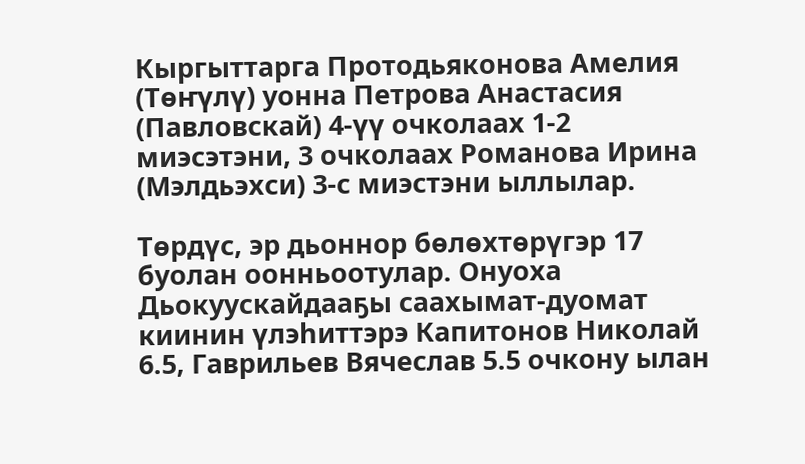Кыргыттарга Протодьяконова Амелия (Төҥүлү) уонна Петрова Анастасия (Павловскай) 4-үү очколаах 1-2 миэсэтэни, 3 очколаах Романова Ирина (Мэлдьэхси) 3-с миэстэни ыллылар.

Төрдүс, эр дьоннор бөлөхтөрүгэр 17 буолан оонньоотулар. Онуоха Дьокуускайдааҕы саахымат-дуомат киинин үлэһиттэрэ Капитонов Николай 6.5, Гаврильев Вячеслав 5.5 очкону ылан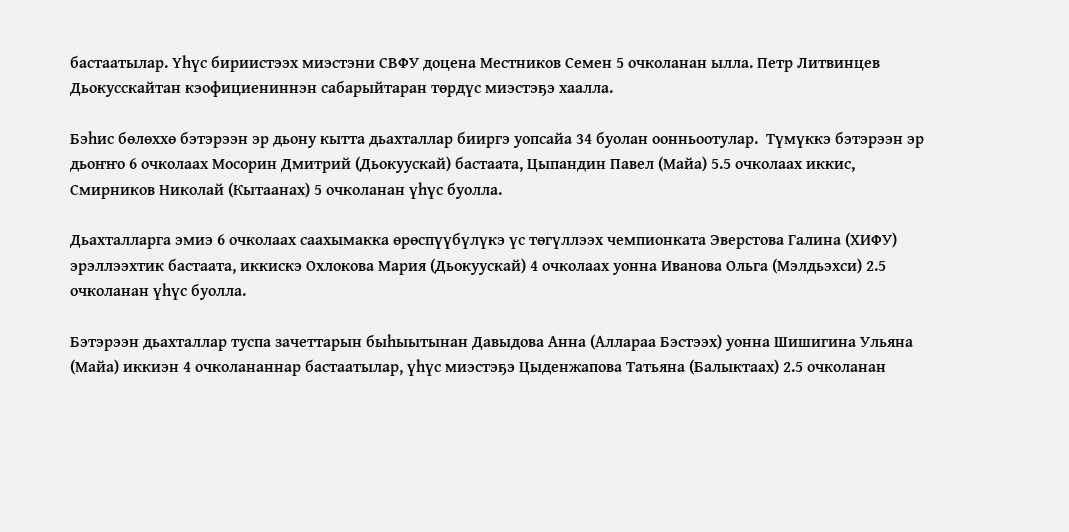бастаатылар. Үһүс бириистээх миэстэни СВФУ доцена Местников Семен 5 очколанан ылла. Петр Литвинцев Дьокусскайтан кэофициениннэн сабарыйтаран төрдүс миэстэҕэ хаалла.

Бэһис бөлөххө бэтэрээн эр дьону кытта дьахталлар бииргэ уопсайа 34 буолан оонньоотулар.  Түмүккэ бэтэрээн эр дьоҥҥо 6 очколаах Мосорин Дмитрий (Дьокуускай) бастаата, Цыпандин Павел (Майа) 5.5 очколаах иккис, Смирников Николай (Кытаанах) 5 очколанан үһүс буолла.

Дьахталларга эмиэ 6 очколаах саахымакка өрөспүүбүлүкэ үс төгүллээх чемпионката Эверстова Галина (ХИФУ) эрэллээхтик бастаата, иккискэ Охлокова Мария (Дьокуускай) 4 очколаах уонна Иванова Ольга (Мэлдьэхси) 2.5 очколанан үһүс буолла.

Бэтэрээн дьахталлар туспа зачеттарын быһыытынан Давыдова Анна (Аллараа Бэстээх) уонна Шишигина Ульяна (Майа) иккиэн 4 очколананнар бастаатылар, үһүс миэстэҕэ Цыденжапова Татьяна (Балыктаах) 2.5 очколанан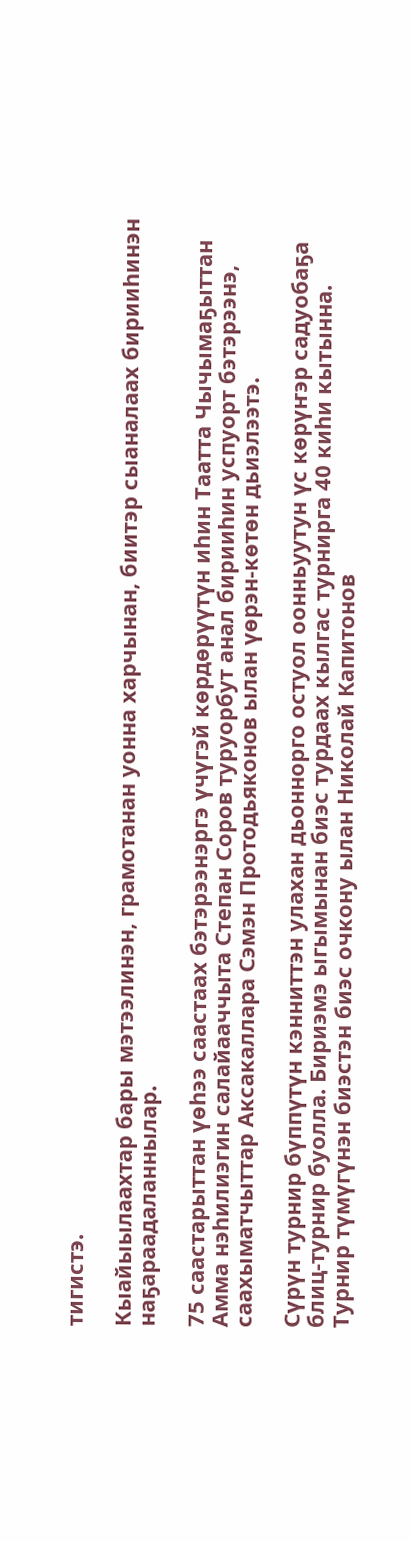тигистэ.

Кыайыылаахтар бары мэтээлинэн, грамотанан уонна харчынан, биитэр сыаналаах бирииһинэн наҕараадаланнылар.

75 саастарыттан үөһээ саастаах бэтэрээнэргэ үчүгэй көрдөрүүтүн иһин Таатта Чычымаҕыттан Амма нэһилиэгин салайааччыта Степан Соров туруорбут анал бирииһин успуорт бэтэрээнэ, саахыматчыттар Аксакаллара Сэмэн Протодьяконов ылан үөрэн-көтөн дьиэлээтэ.

Сүрүн турнир бүппүтүн кэнниттэн улахан дьоннорго остуол оонньуутун үс көрүҥэр садуобаҕа блиц-турнир буолла. Бириэмэ ыгымынан биэс турдаах кылгас турнирга 40 киһи кытынна. Турнир түмүгүнэн биэстэн биэс очкону ылан Николай Капитонов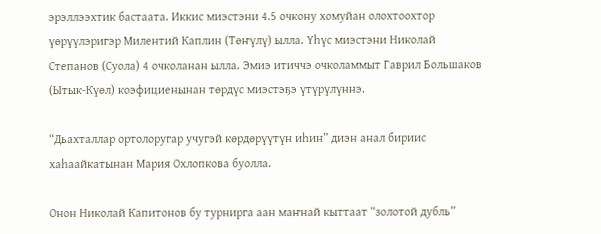эрэллээхтик бастаата. Иккис миэстэни 4.5 очкону хомуйан олохтоохтор үөрүүлэригэр Милентий Каплин (Төҥүлү) ылла. Үһүс миэстэни Николай Степанов (Суола) 4 очколанан ылла. Эмиэ итиччэ очколаммыт Гаврил Большаков (Ытык-Күөл) коэфициенынан төрдүс миэстэҕэ үтүрүлүннэ.

“Дьахталлар ортолоругар учугэй көрдөрүүтүн иһин” диэн анал бириис хаһаайкатынан Мария Охлопкова буолла.

Онон Николай Капитонов бу турнирга аан маҥнай кыттаат “золотой дубль”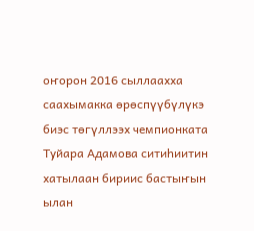оҥорон 2016 сыллаахха саахымакка өрөспүүбүлүкэ биэс төгүллээх чемпионката Туйара Адамова ситиһиитин хатылаан бириис бастыҥын ылан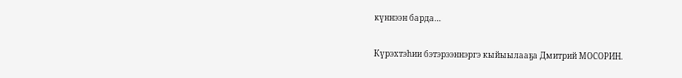күннээн барда…

Күрэхтэһии бэтэрээннэргэ кыйыылааҕа Дмитрий МОСОРИН.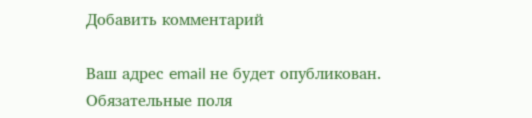Добавить комментарий

Ваш адрес email не будет опубликован. Обязательные поля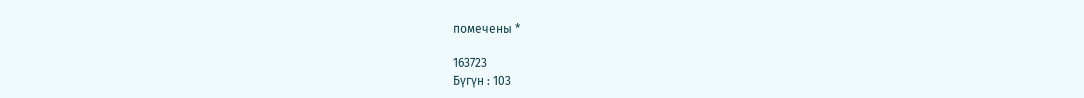помечены *

163723
Бүгүн : 103